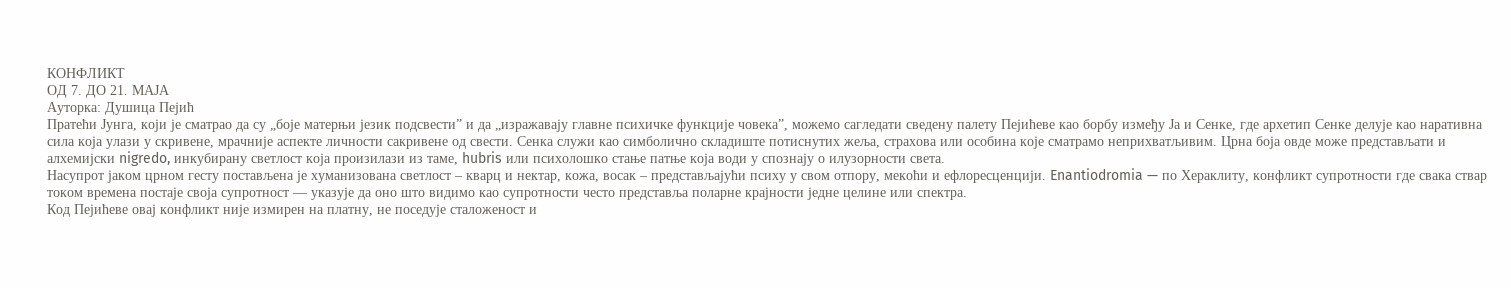КОНФЛИКТ
ОД 7. ДО 21. МАЈА
Ауторка: Душица Пејић
Пратећи Јунга, који је сматрао да су „боје матерњи језик подсвести” и да „изражавају главне психичке функције човека”, можемо сагледати сведену палету Пејићеве као борбу између Ја и Сенке, где архетип Сенке делује као наративна сила која улази у скривене, мрачније аспекте личности сакривене од свести. Сенка служи као симболично складиште потиснутих жеља, страхова или особина које сматрамо неприхватљивим. Црна боја овде може представљати и алхемијски nigredo, инкубирану светлост која произилази из таме, hubris или психолошко стање патње која води у спознају о илузорности света.
Насупрот јаком црном гесту постављена је хуманизована светлост – кварц и нектар, кожа, восак – представљајући психу у свом отпору, мекоћи и ефлоресценцији. Enantiodromia — по Хераклиту, конфликт супротности где свака ствар током времена постаје своја супротност — указује да оно што видимо као супротности често представља поларне крајности једне целине или спектра.
Код Пејићеве овај конфликт није измирен на платну, не поседује сталоженост и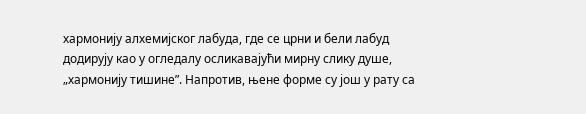хармонију алхемијског лабуда, где се црни и бели лабуд додирују као у огледалу осликавајући мирну слику душе, „хармонију тишине”. Напротив, њене форме су још у рату са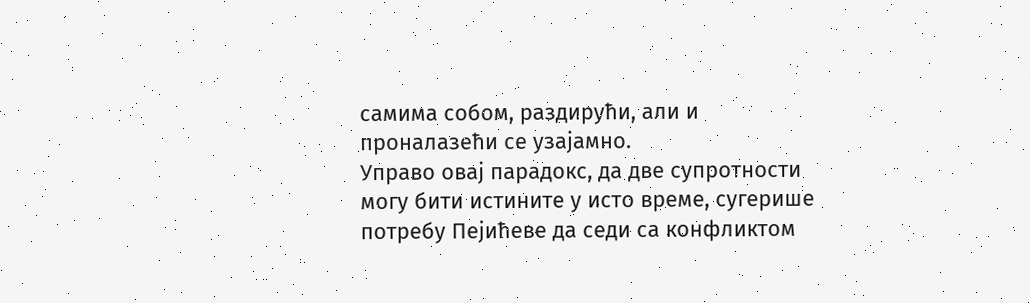самима собом, раздирући, али и проналазећи се узајамно.
Управо овај парадокс, да две супротности могу бити истините у исто време, сугерише потребу Пејићеве да седи са конфликтом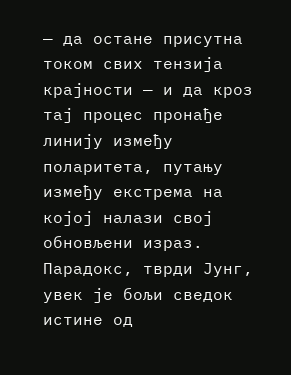— да остане присутна током свих тензија крајности — и да кроз тај процес пронађе линију између поларитета, путању између екстрема на којој налази свој обновљени израз. Парадокс, тврди Јунг, увек је бољи сведок истине од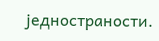једностраности.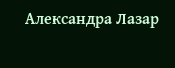Александра Лазар